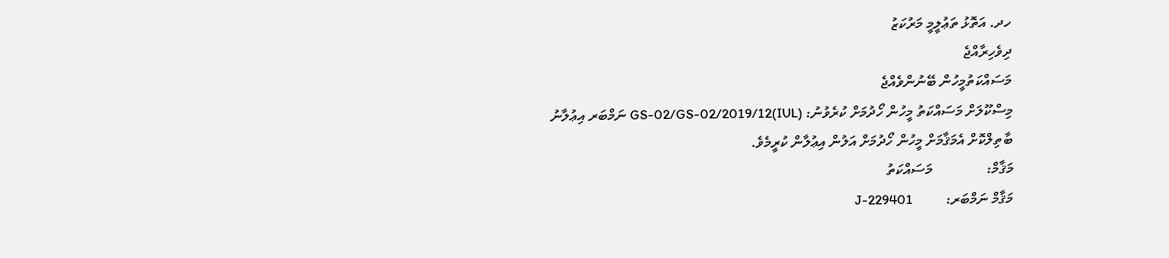ހދ. އަތޮޅު ތަޢުލީމީ މަރުކަޒު
ދިވެހިރާއްޖެ
މަސައްކަތުމީހުން ބޭނުންވެއްޖެ
މިސްކޫލަށް މަސައްކަތު މީހުން ހޯދުމަށް ކުރެވުނު: (IUL)GS-02/GS-02/2019/12 ނަމްބަރ އިޢުލާނު ބާތިލްކޮށް އެމަޤާމަށް މީހުން ހޯދުމަށް އަލުން އިޢުލާން ކުރީމެވެ.
މަޤާމް:               މަސައްކަތު
މަޤާމް ނަމްބަރ:         J-229401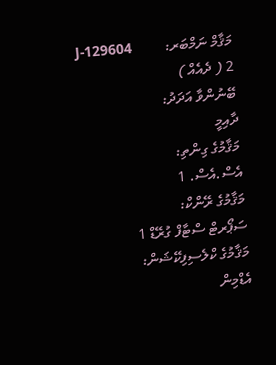މަޤާމް ނަމްބަރ:         J-129604
2 ( ދެއެއް )
ބޭނުންވާ އަދަދު:
ދާއިމީ
މަޤާމުގެ ގިންތި:
އެސް.އެސް. 1
މަޤާމުގެ ރޭންކް:
ސަޕޯރޓް ސްޓާފް ގުރޭޑް 1
މަޤާމުގެ ކްލެސިފިކޭޝަން:
އެޑްމިން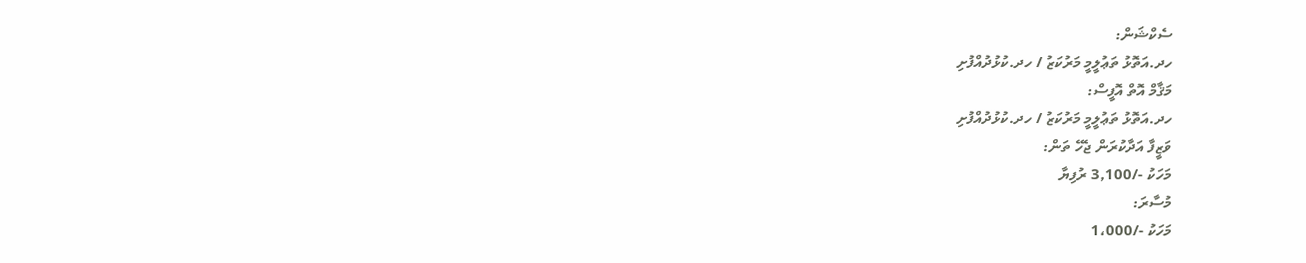ސެކްޝަން:
ހދ.އަތޮޅު ތަޢުލީމީ މަރުކަޒު / ހދ.ކުޅުދުއްފުށި
މަޤާމް އޮތް އޮފީސް:
ހދ.އަތޮޅު ތަޢުލީމީ މަރުކަޒު / ހދ.ކުޅުދުއްފުށި
ވަޒީފާ އަދާކުރަން ޖެހޭ ތަން:
މަހަކު -/3,100 ރުފިޔާ
މުސާރަ:
މަހަކު -/1،000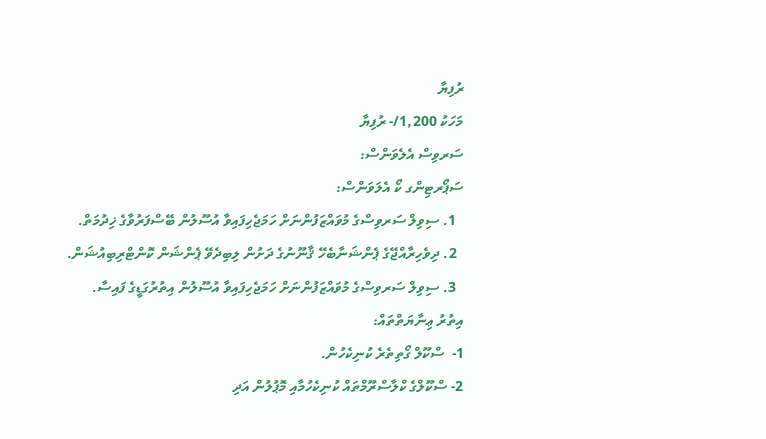ރުފިޔާ
މަހަކު 1,200/- ރުފިޔާ
ސަރވިސް އެލެވަންސް:
ސަޕޯރޓިންގ ކޯ އެލަވަންސް:
  1. ސިވިލް ސަރވިސްގެ މުވައްޒަފުންނަށް ހަމަޖެހިފައިވާ އުސޫލުން ބޭސްފަރުވާގެ ޚިދުމަތް.
  2. ދިވެހިރާއްޖޭގެ ޕެންޝަނާބެހޭ ޤާނޫނުގެ ދަށުން ލިބިދެވޭ ޕެންޝަން ކޮންޓްރިބިއުޝަން.
  3. ސިވިލް ސަރވިސްގެ މުވައްޒަފުންނަށް ހަމަޖެހިފައިވާ އުސޫލުން އިތުރުގަޑީގެ ފައިސާ.
އިތުރު ޢިނާޔަތްތައް:
1-  ސްކޫލް ގޯތިތެރެ ކުނިކެހުން.
2- ސްކޫލްގެ ކްލާސްރޫމްތައް ކުނިކެހުމާއި މޮޕުލުން އަދި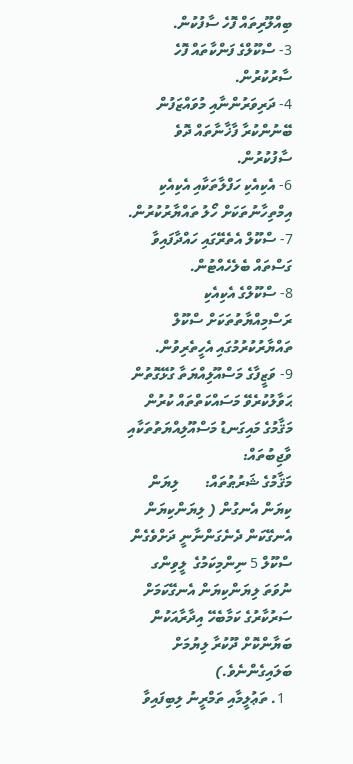ބިއްލޫރިތައް ފޮހެ ސާފުކުން.
3- ސްކޫލްގެ ފަންކާތައް ފޮހެ ސާރުކުރުން.
4- ދަރިވަރުންނާއި މުވައްޒަފުން ބޭނުންކުރާ ފާޚާނާތައް ދޮވެ ސާފުކުރުން.
6- އެކިއެކި ހަފްލާތަކާއި އެކިއެކި އިމްތިހާނުތަކަށް ހޯލު ތައްޔާރުކުރުން.
7- ސްކޫލް އެތެރޭގައި ހައްދާފައިވާ ގަސްތައް ބެލެހެއްޓުން.
8- ސްކޫލްގެ އެކިއެކި ރަސްމިއްޔާތުތަކަށް ސްކޫލް ތައްޔާރުކުރުމުގައި އެހީތެރިވުން.
9- ވަޒީފާގެ މަސްއޫލިއްޔަތާ ގުޅޭގޮތުން ޙަވާލުކުރެވޭ މަސައްކަތްތައް ކުރުން
މަޤާމުގެ މައިގަނޑު މަސްއޫލިއްޔަތުތަކާއި ވާޖިބުތައް:
މަޤާމުގެ ޝަރުޠުތައް:       ލިޔަން ކިޔަން އެނގުން ( ލިޔަންކިޔަން އެނގޭކަން ދެނެގަންނާނީ ދަށްވެގެން ސްކޫލް 5 ނިންމިކަމުގެ  ލީވިންގ ނުވަތަ ލިޔަންކިޔަން އެނގޭކަމަށް ސަރުކާރުގެ ކަމާބެހޭ އިދާރާއަކުން ބަޔާންކޮށް ދޫކުރާ ލިޔުމަށް ބަލައިގެންނެވެ.)
  1. ތަޢުލީމާއި ތަމްރީނު ލިބިފައިވާ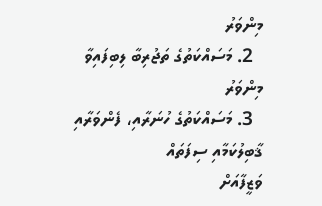މިންވަރު
  2. މަސައްކަތުގެ ތަޖުރިބާ ލިބިފައިވާ މިންވަރު
  3. މަސައްކަތުގެ ހުނަރާއި، ފެންވަރާއި ޤާބިލުކަމާއި ސިފަތައް
ވަޒީފާއަށް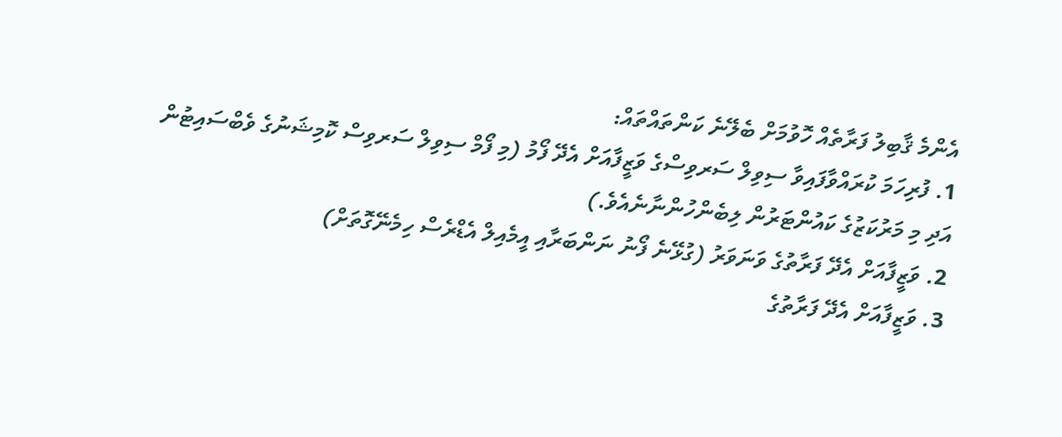އެންމެ ޤާބިލު ފަރާތެއް ހޮވުމަށް ބެލޭނެ ކަންތައްތައް:
1. ފުރިހަމަ ކުރައްވާފައިވާ ސިވިލް ސަރވިސްގެ ވަޒީފާއަށް އެދޭ ފޯމު (މި ފޯމް ސިވިލް ސަރވިސް ކޮމިޝަނުގެ ވެބްސައިޓުން އަދި މި މަރުކަޒުގެ ކައުންޓަރުން ލިބެންހުންނާނެއެވެ.)
2. ވަޒީފާއަށް އެދޭ ފަރާތުގެ ވަނަވަރު (ގުޅޭނެ ފޯނު ނަންބަރާއި އީމެއިލް އެޑްރެސް ހިމެނޭގޮތަށް)
3. ވަޒީފާއަށް އެދޭ ފަރާތުގެ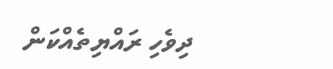ދިވެހި ރައްޔިތެއްކަން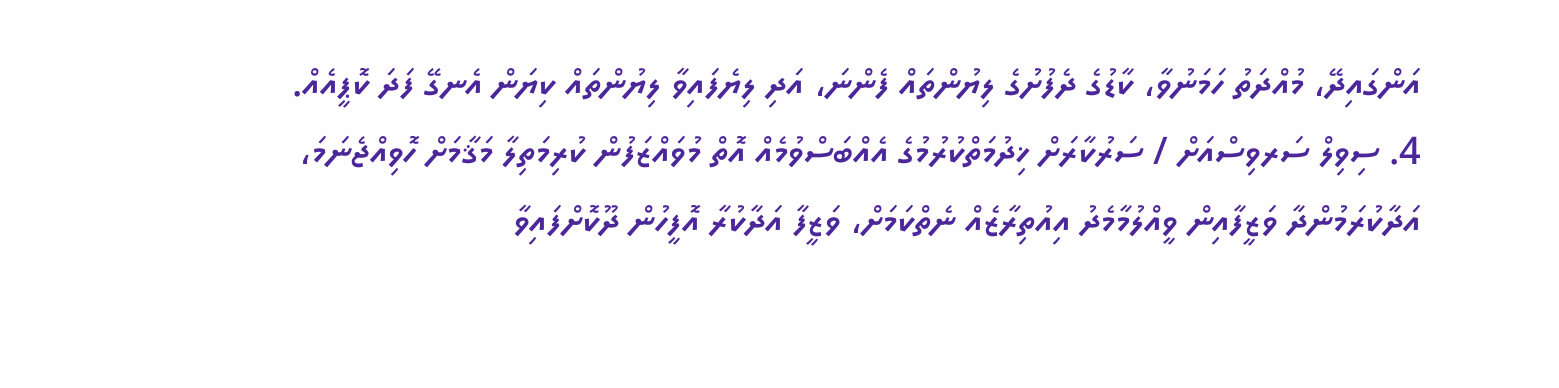އަންގައިދޭ، މުއްދަތު ހަމަނުވާ، ކާޑުގެ ދެފުށުގެ ލިޔުންތައް ފެންނަ، އަދި ލިޔެފައިވާ ލިޔުންތައް ކިޔަން އެނގޭ ފަދަ ކޮޕީއެއް.
4. ސިވިލް ސަރވިސްއަށް / ސަރުކާރަށް ޚިދުމަތްކުރުމުގެ އެއްބަސްވުމެއް އޮތް މުވައްޒަފުން ކުރިމަތިލާ މަޤާމަށް ހޮވިއްޖެނަމަ، އަދާކުރަމުންދާ ވަޒީފާއިން ވީއްލުމާމެދު އިއުތިރާޒެއް ނެތްކަމަށް، ވަޒީފާ އަދާކުރާ އޮފީހުން ދޫކޮށްފައިވާ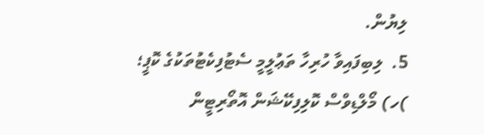ލިޔުން.
5.  ލިބިފައިވާ ހުރިހާ ތަޢުލީމީ ސެޓުފިކެޓުތަކުގެ ކޮޕީ؛
)ހ) މޯލްޑިވްސް ކޮލިފިކޭޝަން އޮތޯރިޓީން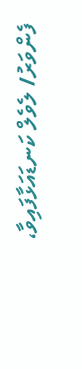ފެންވަރު/ ލެވެލް ކަނޑައަޅާފައިވާ،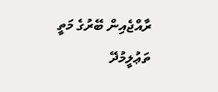ރާއްޖެއިން ބޭރުގެ މަތީ ތަޢުލީމުދޭ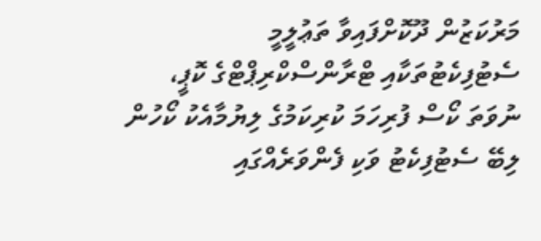މަރުކަޒުން ދޫކޮށްފައިވާ ތަޢުލީމީ ސެޓުފިކެޓުތަކާއި ޓްރާންސްކްރިޕްޓްގެ ކޮޕީ، ނުވަތަ ކޯސް ފުރިހަމަ ކުރިކަމުގެ ލިޔުމާއެކު ކޯހުން ލިބޭ ސެޓުފިކެޓު ވަކި ފެންވަރެއްގައި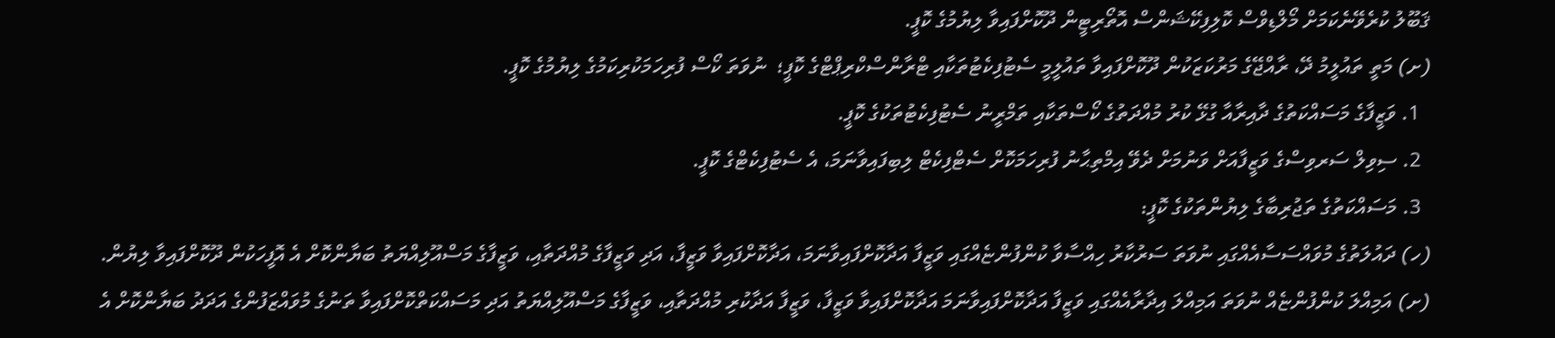ޤަބޫލު ކުރެވޭނެކަމަށް މޯލްޑިވްސް ކޮލިފިކޭޝަންސް އޮތޯރިޓީން ދޫކޮށްފައިވާ ލިޔުމުގެ ކޮޕީ.
(ށ) މަތީ ތައުލީމު ދޭ، ރާއްޖޭގެ މަރުކަޒަކުން ދޫކޮށްފައިވާ ތައުލީމީ ސެޓުފިކެޓުތަކާއި ޓްރާންސްކްރިޕްޓްގެ ކޮޕީ؛  ނުވަތަ ކޯސް ފުރިހަމަކުރިކަމުގެ ލިޔުމުގެ ކޮޕީ.
  1. ވަޒީފާގެ މަސައްކަތުގެ ދާއިރާއާ ގުޅޭ ކުރު މުއްދަތުގެ ކޯސްތަކާއި ތަމްރީނު ސެޓުފިކެޓުތަކުގެ ކޮޕީ.
  2. ސިވިލް ސަރވިސްގެ ވަޒީފާއަށް ވަނުމަށް ދެވޭ އިމްތިޙާނު ފުރިހަމަކޮށް ސެޓްފިކެޓް ލިބިފައިވާނަމަ، އެ ސެޓުފިކެޓްގެ ކޮޕީ.
  3. މަސައްކަތުގެ ތަޖުރިބާގެ ލިޔުންތަކުގެ ކޮޕީ:
(ހ) ދައުލަތުގެ މުވައްސަސާއެއްގައި ނުވަތަ ސަރުކާރު ހިއްސާވާ ކުންފުންޏެއްގައި ވަޒީފާ އަދާކޮށްފައިވާނަމަ، އަދާކޮށްފައިވާ ވަޒީފާ، އަދި ވަޒީފާގެ މުއްދަތާއި، ވަޒީފާގެ މަސްއޫލިއްޔަތު ބަޔާންކޮށް އެ އޮފީހަކުން ދޫކޮށްފައިވާ ލިޔުން.
(ށ) އަމިއްލަ ކުންފުންޏެއް ނުވަތަ އަމިއްލަ އިދާރާއެއްގައި ވަޒީފާ އަދާކޮށްފައިވާނަމަ އަދާކޮށްފައިވާ ވަޒީފާ، ވަޒީފާ އަދާކުރި މުއްދަތާއި، ވަޒީފާގެ މަސްއޫލިއްޔަތު އަދި މަސައްކަތްކޮށްފައިވާ ތަނުގެ މުވައްޒަފުންގެ އަދަދު ބަޔާންކޮށް އެ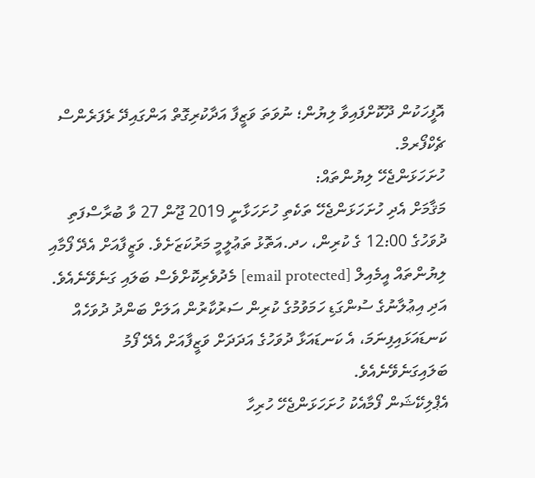އޮފީހަކުން ދޫކޮށްފައިވާ ލިޔުން؛ ނުވަތަ ވަޒީފާ އަދާކުރިގޮތް އަންގައިދޭ ރެފަރެންސް ޗެކްފޯރމް.
ހުށަހަޅަންޖެހޭ ލިޔުންތައް:
މަޤާމަށް އެދި ހުށަހަޅަންޖެހޭ ތަކެތި ހުށަހަޅާނީ 2019 ޖޫން 27 ވާ ބުރާސްފަތި ދުވަހުގެ 12:00 ގެ ކުރިން، ހދ.އަތޮޅު ތަޢުލީމީ މަރުކަޒަށެވެ. ވަޒީފާއަށް އެދޭ ފޯމާއި ލިޔުންތައް އީމެއިލް [email protected] މެދުވެރިކޮށްވެސް ބަލައި ގަނެވޭނެއެވެ. އަދި އިޢުލާނުގެ ސުންގަޑި ހަމަވުމުގެ ކުރިން ސަރުކާރުން އަލަށް ބަންދު ދުވަހެއް ކަނޑައަޅައިފިނަމަ، އެ ކަނޑައަޅާ ދުވަހުގެ އަދަދަށް ވަޒީފާއަށް އެދޭ ފޯމު ބަލައިގަނެވޭނެއެވެ.
އެޕްލިކޭޝަން ފޯމާއެކު ހުށަހަޅަންޖެހޭ ހުރިހާ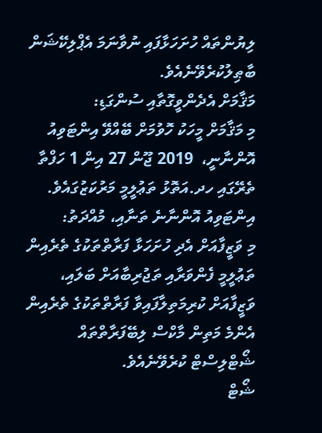ލިޔުންތައް ހުށަހަޅާފައި ނުވާނަމަ އެޕްލިކޭޝަން ބާޠިލުކުރެވޭނެއެވެ.
މަޤާމަށް އެދެންވީގޮތާއި ސުންގަޑި:
މި މަޤާމަށް މީހަކު ހޮވުމަށް ބޭއްވޭ އިންޓަވިއު އޮންނާނީ،  2019 ޖޫން 27 އިން 1 ހަފްތާ ތެރޭގައި ހދ.އަތޮޅު ތަޢުލީމީ މަރުކަޒުގައެވެ.
އިންޓަވިއު އޮންނާނެ ތަނާއި، މުއްދަތު:
މި ވަޒީފާއަށް އެދި ހުށަހަޅާ ފަރާތްތަކުގެ ތެރެއިން ތަޢުލީމީ ފެންވަރާއި ތަޖުރިބާއަށް ބަލައި، ވަޒީފާއަށް ކުރިމަތިލާފައިވާ ފަރާތްތަކުގެ ތެރެއިން އެންމެ މަތިން މާކްސް ލިބޭފަރާތްތައް ޝޯޓްލިސްޓް ކުރެވޭނެއެވެ.
ޝޯޓް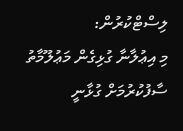ލިސްޓްކުރުން:
މި އިޢުލާނާ ގުޅިގެން މަޢުލޫމާތު ސާފުކުރުމަށް ގުޅާނީ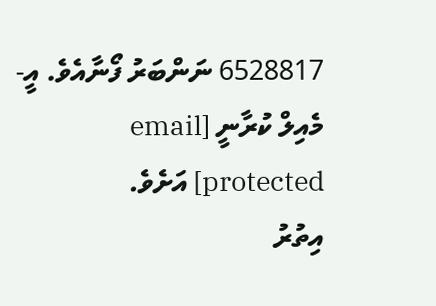6528817 ނަންބަރު ފޯނާއެވެ. އީ-މެއިލް ކުރާނީ [email protected] އަށެވެ.
އިތުރު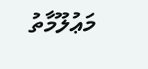މަޢުލޫމާތު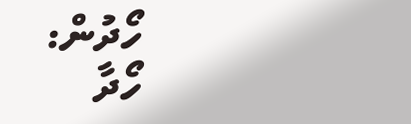ހޯދުން:
ހޯދާ